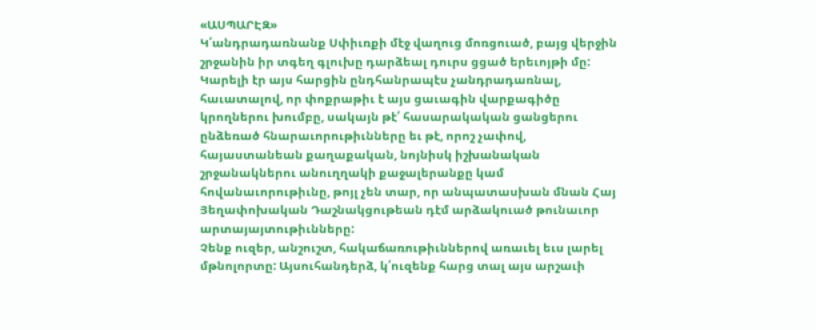«ԱՍՊԱՐԷԶ»
Կ՛անդրադառնանք Սփիւռքի մէջ վաղուց մոռցուած, բայց վերջին շրջանին իր տգեղ գլուխը դարձեալ դուրս ցցած երեւոյթի մը: Կարելի էր այս հարցին ընդհանրապէս չանդրադառնալ, հաւատալով, որ փոքրաթիւ է այս ցաւագին վարքագիծը կրողներու խումբը, սակայն թէ՛ հասարակական ցանցերու ընձեռած հնարաւորութիւնները եւ թէ, որոշ չափով, հայաստանեան քաղաքական, նոյնիսկ իշխանական շրջանակներու անուղղակի քաջալերանքը կամ հովանաւորութիւնը, թոյլ չեն տար, որ անպատասխան մնան Հայ Յեղափոխական Դաշնակցութեան դէմ արձակուած թունաւոր արտայայտութիւնները:
Չենք ուզեր, անշուշտ, հակաճառութիւններով առաւել եւս լարել մթնոլորտը: Այսուհանդերձ, կ՛ուզենք հարց տալ այս արշաւի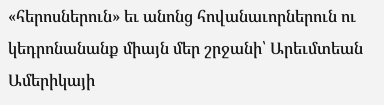«հերոսներուն» եւ անոնց հովանաւորներուն ու կեդրոնանանք միայն մեր շրջանի՝ Արեւմտեան Ամերիկայի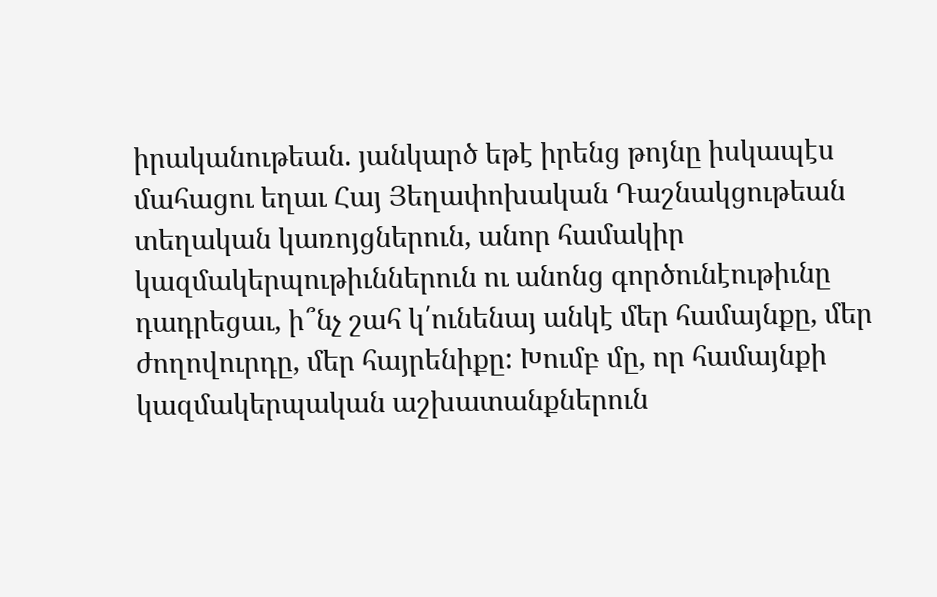իրականութեան. յանկարծ եթէ իրենց թոյնը իսկապէս մահացու եղաւ Հայ Յեղափոխական Դաշնակցութեան տեղական կառոյցներուն, անոր համակիր կազմակերպութիւններուն ու անոնց գործունէութիւնը դադրեցաւ, ի՞նչ շահ կ՛ունենայ անկէ մեր համայնքը, մեր ժողովուրդը, մեր հայրենիքը: Խումբ մը, որ համայնքի կազմակերպական աշխատանքներուն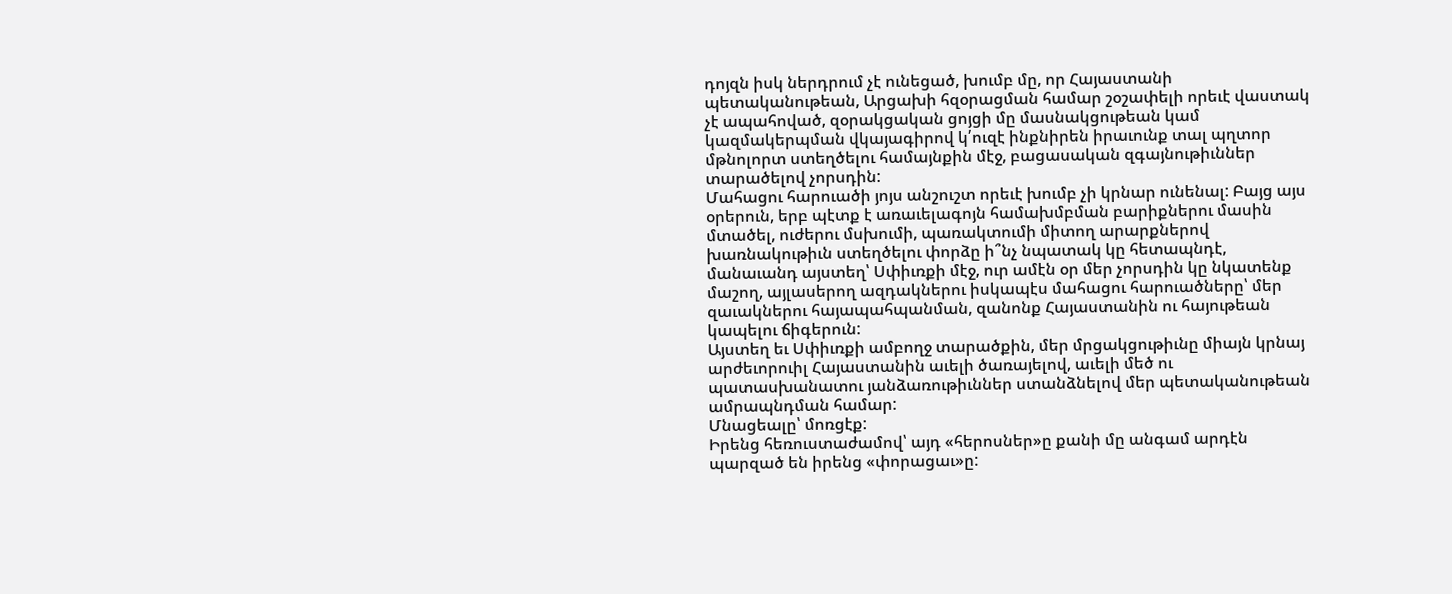դոյզն իսկ ներդրում չէ ունեցած, խումբ մը, որ Հայաստանի պետականութեան, Արցախի հզօրացման համար շօշափելի որեւէ վաստակ չէ ապահոված, զօրակցական ցոյցի մը մասնակցութեան կամ կազմակերպման վկայագիրով կ՛ուզէ ինքնիրեն իրաւունք տալ պղտոր մթնոլորտ ստեղծելու համայնքին մէջ, բացասական զգայնութիւններ տարածելով չորսդին:
Մահացու հարուածի յոյս անշուշտ որեւէ խումբ չի կրնար ունենալ: Բայց այս օրերուն, երբ պէտք է առաւելագոյն համախմբման բարիքներու մասին մտածել, ուժերու մսխումի, պառակտումի միտող արարքներով խառնակութիւն ստեղծելու փորձը ի՞նչ նպատակ կը հետապնդէ, մանաւանդ այստեղ՝ Սփիւռքի մէջ, ուր ամէն օր մեր չորսդին կը նկատենք մաշող, այլասերող ազդակներու իսկապէս մահացու հարուածները՝ մեր զաւակներու հայապահպանման, զանոնք Հայաստանին ու հայութեան կապելու ճիգերուն:
Այստեղ եւ Սփիւռքի ամբողջ տարածքին, մեր մրցակցութիւնը միայն կրնայ արժեւորուիլ Հայաստանին աւելի ծառայելով, աւելի մեծ ու պատասխանատու յանձառութիւններ ստանձնելով մեր պետականութեան ամրապնդման համար:
Մնացեալը՝ մոռցէք:
Իրենց հեռուստաժամով՝ այդ «հերոսներ»ը քանի մը անգամ արդէն պարզած են իրենց «փորացաւ»ը: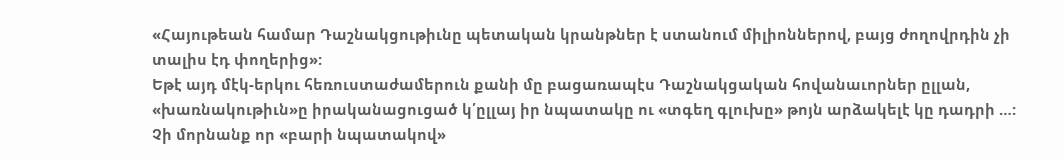«Հայութեան համար Դաշնակցութիւնը պետական կրանթներ է ստանում միլիոններով, բայց ժողովրդին չի տալիս էդ փողերից»:
Եթէ այդ մէկ-երկու հեռուստաժամերուն քանի մը բացառապէս Դաշնակցական հովանաւորներ ըլլան, «խառնակութիւն»ը իրականացուցած կ՛ըլլայ իր նպատակը ու «տգեղ գլուխը» թոյն արձակելէ կը դադրի …:
Չի մորնանք որ «բարի նպատակով»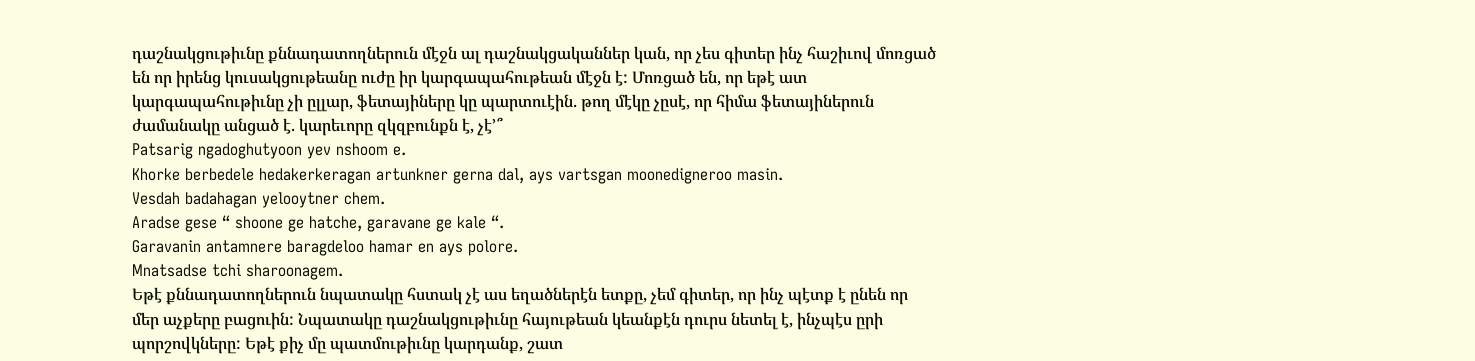դաշնակցութիւնը քննադատողներուն մէջն ալ դաշնակցականներ կան, որ չես գիտեր ինչ հաշիւով մոռցած են որ իրենց կուսակցութեանը ուժը իր կարգապահութեան մէջն է: Մոռցած են, որ եթէ ատ կարգապահութիւնը չի ըլլար, ֆետայիները կը պարտուէին. թող մէկը չըսէ, որ հիմա ֆետայիներուն ժամանակը անցած է. կարեւորը զկզբունքն է, չէ’՞
Patsarig ngadoghutyoon yev nshoom e.
Khorke berbedele hedakerkeragan artunkner gerna dal, ays vartsgan moonedigneroo masin.
Vesdah badahagan yelooytner chem.
Aradse gese “ shoone ge hatche, garavane ge kale “.
Garavanin antamnere baragdeloo hamar en ays polore.
Mnatsadse tchi sharoonagem.
Եթէ քննադատողներուն նպատակը հստակ չէ աս եղածներէն ետքը, չեմ գիտեր, որ ինչ պէտք է ընեն որ մեր աչքերը բացուին: Նպատակը դաշնակցութիւնը հայութեան կեանքէն դուրս նետել է, ինչպէս ըրի պորշովկները: Եթէ քիչ մը պատմութիւնը կարդանք, շատ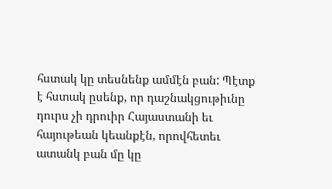հստակ կը տեսնենք ամմէն բան: Պէտք է հստակ ըսենք, որ դաշնակցութիւնը դուրս չի դրուիր Հայաստանի եւ հայութեան կեանքէն, որովհետեւ ատանկ բան մը կը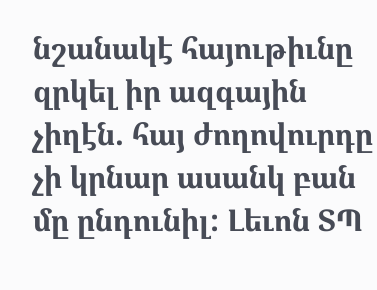նշանակէ հայութիւնը զրկել իր ազգային չիղէն. հայ ժողովուրդը չի կրնար ասանկ բան մը ընդունիլ: Լեւոն ՏՊ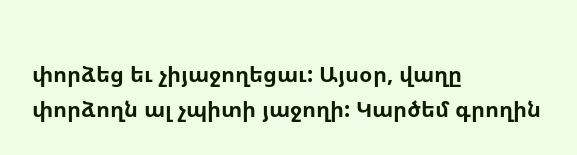փորձեց եւ չիյաջողեցաւ: Այսօր, վաղը փորձողն ալ չպիտի յաջողի: Կարծեմ գրողին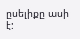ըսելիքը ասի է: